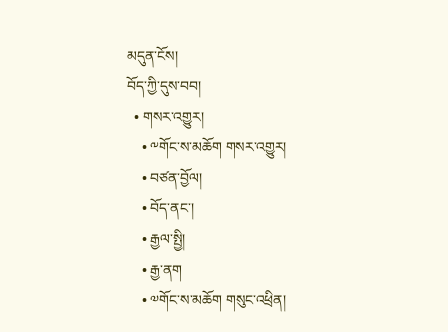མདུན་ངོས།
བོད་ཀྱི་དུས་བབ།
  • གསར་འགྱུར།
    • ༸གོང་ས་མཆོག གསར་འགྱུར།
    • བཙན་བྱོལ།
    • བོད་ནང་།
    • རྒྱལ་སྤྱི།
    • རྒྱ་ནག
    • ༧གོང་ས་མཆོག གསུང་འཕྲིན།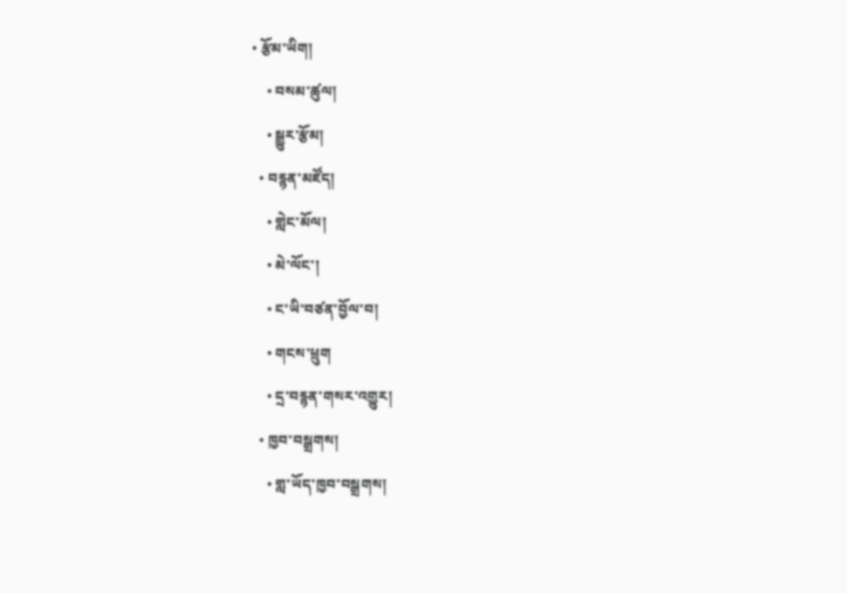• རྩོམ་ཡིག།
    • བསམ་ཚུལ།
    • སྒྱུར་རྩོམ།
  • བརྙན་མཛོད།
    • གླེང་མོལ།
    • མེ་ལོང་།
    • ང་ཡི་བཙན་བྱོལ་བ།
    • གངས་ཕྲུག
    • དྲ་བརྙན་གསར་འགྱུར།
  • ཁྱབ་བསྒྲགས།
    • གླ་ཡོད་ཁྱབ་བསྒྲགས།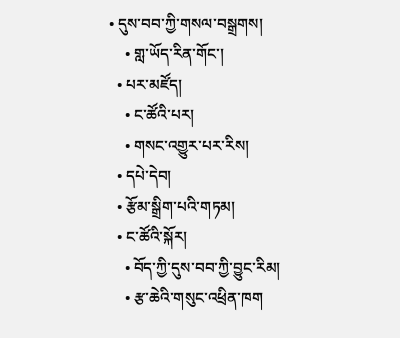• དུས་བབ་ཀྱི་གསལ་བསྒྲགས།
    • གླ་ཡོད་རིན་གོང་།
  • པར་མཛོད།
    • ང་ཚོའི་པར།
    • གསང་འགྱུར་པར་རིས།
  • དཔེ་དེབ།
  • རྩོམ་སྒྲིག་པའི་གཏམ།
  • ང་ཚོའི་སྐོར།
    • བོད་ཀྱི་དུས་བབ་ཀྱི་བྱུང་རིམ།
    • རྩ་ཆེའི་གསུང་འཕྲིན་ཁག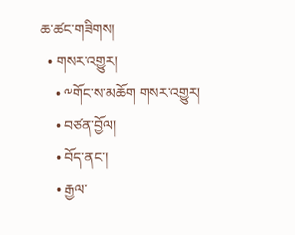ཆ་ཚང་གཟིགས།
  • གསར་འགྱུར།
    • ༸གོང་ས་མཆོག གསར་འགྱུར།
    • བཙན་བྱོལ།
    • བོད་ནང་།
    • རྒྱལ་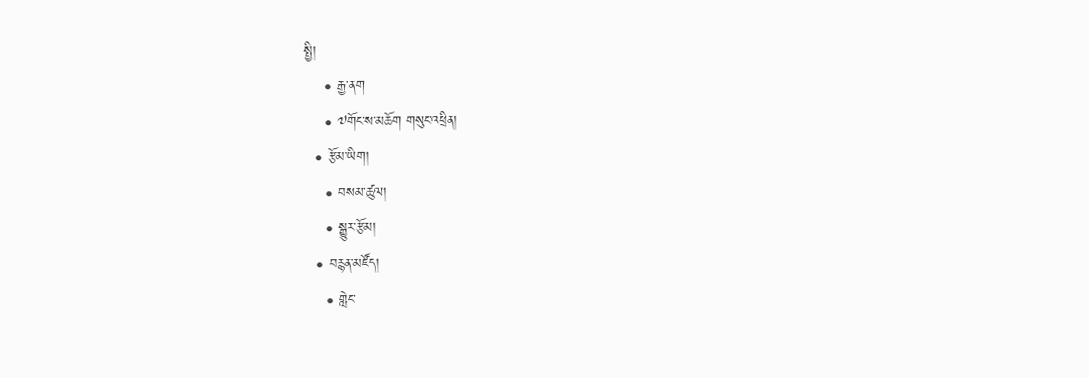སྤྱི།
    • རྒྱ་ནག
    • ༧གོང་ས་མཆོག གསུང་འཕྲིན།
  • རྩོམ་ཡིག།
    • བསམ་ཚུལ།
    • སྒྱུར་རྩོམ།
  • བརྙན་མཛོད།
    • གླེང་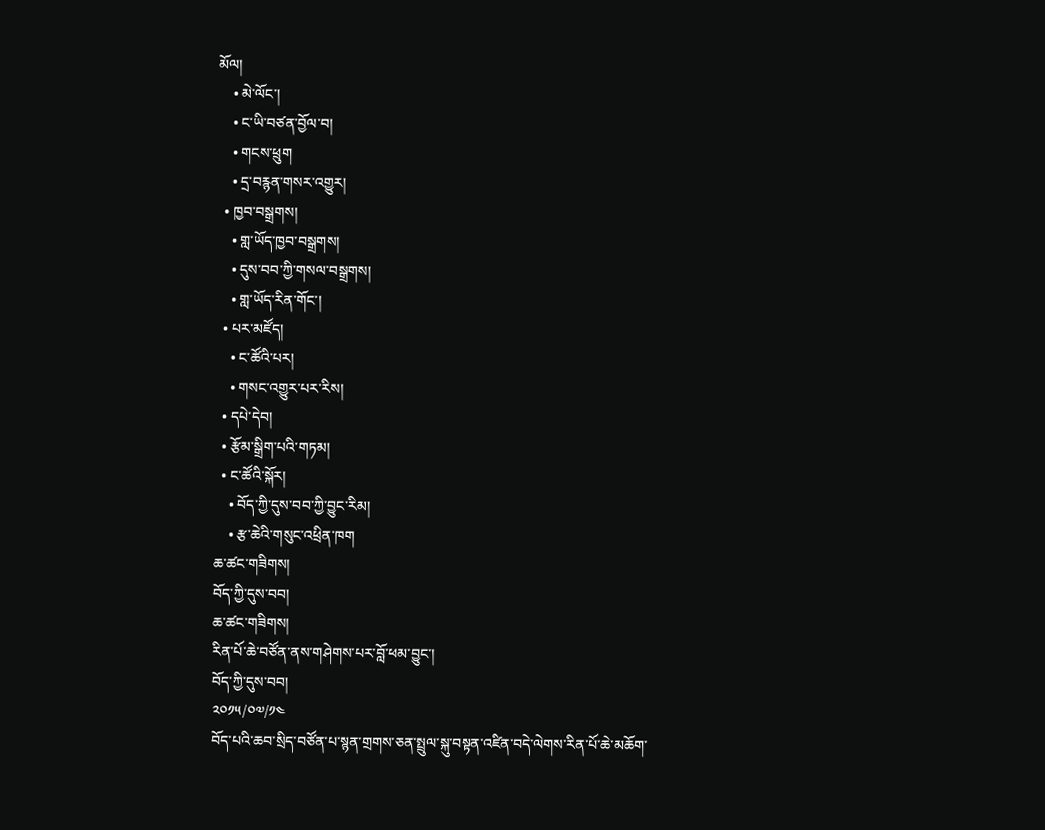མོལ།
    • མེ་ལོང་།
    • ང་ཡི་བཙན་བྱོལ་བ།
    • གངས་ཕྲུག
    • དྲ་བརྙན་གསར་འགྱུར།
  • ཁྱབ་བསྒྲགས།
    • གླ་ཡོད་ཁྱབ་བསྒྲགས།
    • དུས་བབ་ཀྱི་གསལ་བསྒྲགས།
    • གླ་ཡོད་རིན་གོང་།
  • པར་མཛོད།
    • ང་ཚོའི་པར།
    • གསང་འགྱུར་པར་རིས།
  • དཔེ་དེབ།
  • རྩོམ་སྒྲིག་པའི་གཏམ།
  • ང་ཚོའི་སྐོར།
    • བོད་ཀྱི་དུས་བབ་ཀྱི་བྱུང་རིམ།
    • རྩ་ཆེའི་གསུང་འཕྲིན་ཁག
ཆ་ཚང་གཟིགས།
བོད་ཀྱི་དུས་བབ།
ཆ་ཚང་གཟིགས།
རིན་པོ་ཆེ་བཙོན་ནས་གཤེགས་པར་བློ་ཕམ་བྱུང་།
བོད་ཀྱི་དུས་བབ།
༢༠༡༥/༠༧/༡༤
བོད་པའི་ཆབ་སྲིད་བཙོན་པ་སྙན་གྲགས་ཅན་སྤྲུལ་སྐུ་བསྟན་འཛིན་བདེ་ལེགས་རིན་པོ་ཆེ་མཆོག་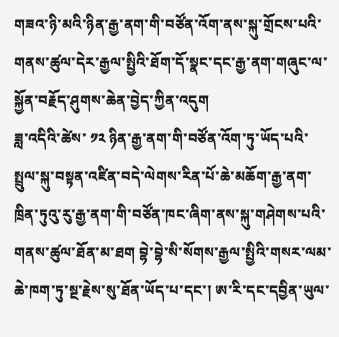གཟའ་ཉི་མའི་ཉིན་རྒྱ་ནག་གི་བཙོན་འོག་ནས་སྐུ་གྲོངས་པའི་གནས་ཚུལ་དེར་རྒྱལ་སྤྱིའི་ཐོག་དོ་སྣང་དང་རྒྱ་ནག་གཞུང་ལ་སྐྱོན་བརྗོད་ཤུགས་ཆེན་བྱེད་ཀྱིན་འདུག
ཟླ་འདིའི་ཚེས་ ༡༢ ཉིན་རྒྱ་ནག་གི་བཙོན་འོག་ཏུ་ཡོད་པའི་སྤྲུལ་སྐུ་བསྟན་འཛིན་བདེ་ལེགས་རིན་པོ་ཆེ་མཆོག་རྒྱ་ནག་ཁྲིན་ཏུའུ་རུ་རྒྱ་ནག་གི་བཙོན་ཁང་ཞིག་ནས་སྐུ་གཤེགས་པའི་གནས་ཚུལ་ཐོན་མ་ཐག བྷེ་བྷེ་སི་སོགས་རྒྱལ་སྤྱིའི་གསར་ལམ་ཆེ་ཁག་ཏུ་སྔ་རྗེས་སུ་ཐོན་ཡོད་པ་དང་། ཨ་རི་དང་དབྱིན་ཡུལ་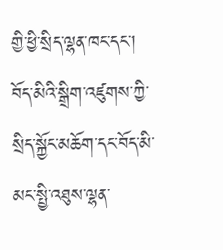གྱི་ཕྱི་སྲིད་ལྷན་ཁང་དང་། བོད་མིའི་སྒྲིག་འཛུགས་ཀྱི་སྲིད་སྐྱོང་མཆོག་དང་བོད་མི་མང་སྤྱི་འཐུས་ལྷན་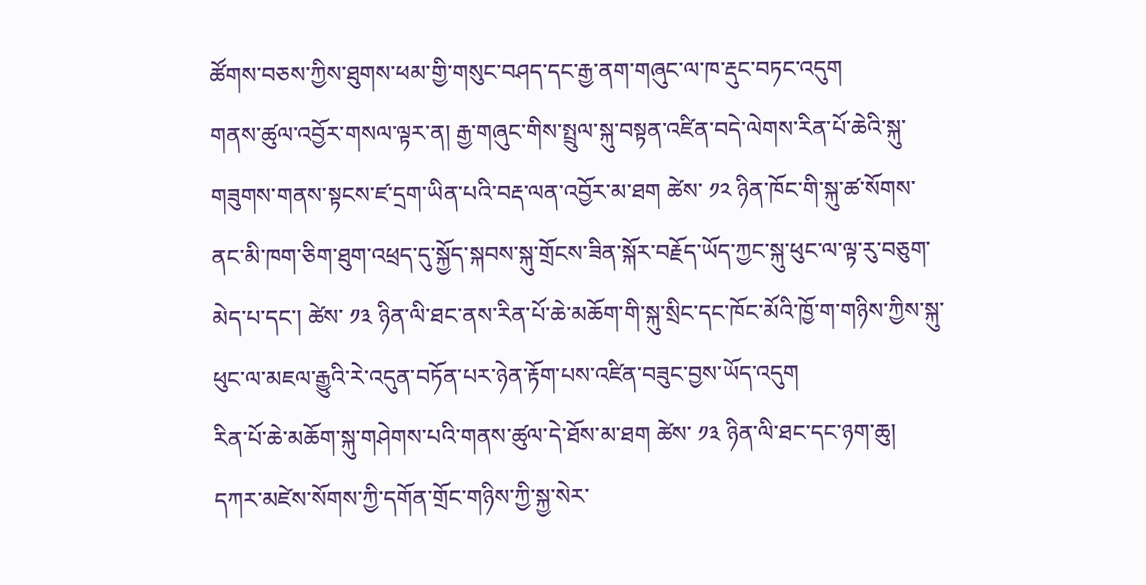ཚོགས་བཅས་ཀྱིས་ཐུགས་ཕམ་གྱི་གསུང་བཤད་དང་རྒྱ་ནག་གཞུང་ལ་ཁ་རྡུང་བཏང་འདུག
གནས་ཚུལ་འབྱོར་གསལ་ལྟར་ན། རྒྱ་གཞུང་གིས་སྤྲུལ་སྐུ་བསྟན་འཛིན་བདེ་ལེགས་རིན་པོ་ཆེའི་སྐུ་གཟུགས་གནས་སྟངས་ཛ་དྲག་ཡིན་པའི་བརྡ་ལན་འབྱོར་མ་ཐག ཚེས་ ༡༢ ཉིན་ཁོང་གི་སྐུ་ཚ་སོགས་ནང་མི་ཁག་ཅིག་ཐུག་འཕྲད་དུ་སྐྱོད་སྐབས་སྐུ་གྲོངས་ཟིན་སྐོར་བརྗོད་ཡོད་ཀྱང་སྐུ་ཕུང་ལ་ལྟ་རུ་བཅུག་མེད་པ་དང་། ཚེས་ ༡༣ ཉིན་ལི་ཐང་ནས་རིན་པོ་ཆེ་མཆོག་གི་སྐུ་སྲིང་དང་ཁོང་མོའི་ཁྱོ་ག་གཉིས་ཀྱིས་སྐུ་ཕུང་ལ་མཇལ་རྒྱུའི་རེ་འདུན་བཏོན་པར་ཉེན་རྟོག་པས་འཛིན་བཟུང་བྱས་ཡོད་འདུག
རིན་པོ་ཆེ་མཆོག་སྐུ་གཤེགས་པའི་གནས་ཚུལ་དེ་ཐོས་མ་ཐག ཚེས་ ༡༣ ཉིན་ལི་ཐང་དང་ཉག་ཆུ། དཀར་མཛེས་སོགས་ཀྱི་དགོན་གྲོང་གཉིས་ཀྱི་སྐྱ་སེར་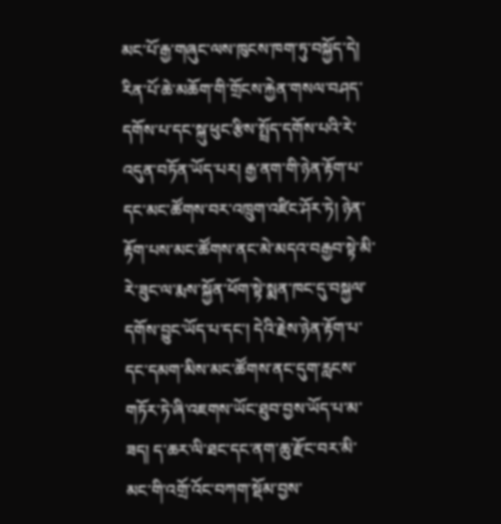མང་པོ་རྒྱ་གཞུང་ལས་ཁུངས་ཁག་ཏུ་བསྐྱོད་དེ། རིན་པོ་ཆེ་མཆོག་གི་གྲོངས་རྐྱེན་གསལ་བཤད་དགོས་པ་དང་སྐུ་ཕུང་རྩིས་སྤྲོད་དགོས་པའི་རེ་འདུན་བཏོན་ཡོད་པར། རྒྱ་ནག་གི་ཉེན་རྟོག་པ་དང་མང་ཚོགས་བར་འཁྲུག་འཛིང་ཤོར་ཏེ། ཉེན་རྟོག་པས་མང་ཚོགས་ནང་མེ་མདའ་བརྒྱབ་སྟེ་མི་རེ་ཟུང་ལ་རྨས་སྐྱོན་ཕོག་སྟེ་སྨན་ཁང་དུ་བསྐྱལ་དགོས་བྱུང་ཡོད་པ་དང་། དེའི་རྗེས་ཉེན་རྟོག་པ་དང་དམག་མིས་མང་ཚོགས་ནང་དུག་རླངས་གཏོར་ཏེ་ཞི་འཇགས་ཡོང་ཐུབ་བྱས་ཡོད་པ་མ་ཟད། ད་ཆར་ལི་ཐང་དང་ནག་ཆུ་རྫོང་བར་མི་མང་གི་འགྲོ་འོང་བཀག་སྡོམ་བྱས་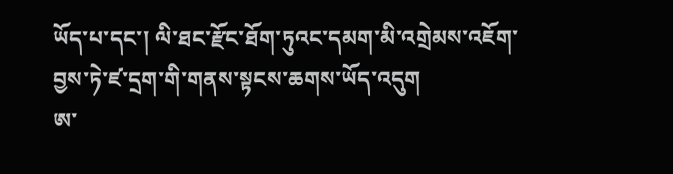ཡོད་པ་དང་། ལི་ཐང་རྫོང་ཐོག་ཏུའང་དམག་མི་འགྲེམས་འཇོག་བྱས་ཏེ་ཛ་དྲག་གི་གནས་སྟངས་ཆགས་ཡོད་འདུག
ཨ་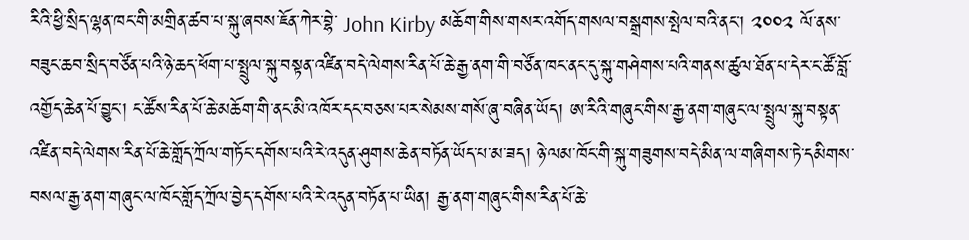རིའི་ཕྱི་སྲིད་ལྷན་ཁང་གི་མགྲིན་ཚབ་པ་སྐུ་ཞབས་ཇོན་ཀེར་བྷེ་ John Kirby མཆོག་གིས་གསར་འགོད་གསལ་བསྒྲགས་སྤེལ་བའི་ནང་། ༢༠༠༢ ལོ་ནས་བཟུང་ཆབ་སྲིད་བཙོན་པའི་ཉེ་ཆད་ཕོག་པ་སྤྲུལ་སྐུ་བསྟན་འཛིན་བདེ་ལེགས་རིན་པོ་ཆེ་རྒྱ་ནག་གི་བཙོན་ཁང་ནང་དུ་སྐུ་གཤེགས་པའི་གནས་ཚུལ་ཐོན་པ་དེར་ང་ཚོ་བློ་འགྱོད་ཆེན་པོ་བྱུང་། ང་ཚོས་རིན་པོ་ཆེ་མཆོག་གི་ནང་མི་འཁོར་དང་བཅས་པར་སེམས་གསོ་ཞུ་བཞིན་ཡོད། ཨ་རིའི་གཞུང་གིས་རྒྱ་ནག་གཞུང་ལ་སྤྲུལ་སྐུ་བསྟན་འཛིན་བདེ་ལེགས་རིན་པོ་ཆེ་གློད་ཀྲོལ་གཏོང་དགོས་པའི་རེ་འདུན་ཤུགས་ཆེན་བཏོན་ཡོད་པ་མ་ཟད། ཉེ་ལམ་ཁོང་གི་སྐུ་གཟུགས་བདེ་མིན་ལ་གཞིགས་ཏེ་དམིགས་བསལ་རྒྱ་ནག་གཞུང་ལ་ཁོང་གློད་ཀྲོལ་བྱེད་དགོས་པའི་རེ་འདུན་བཏོན་པ་ཡིན། རྒྱ་ནག་གཞུང་གིས་རིན་པོ་ཆེ་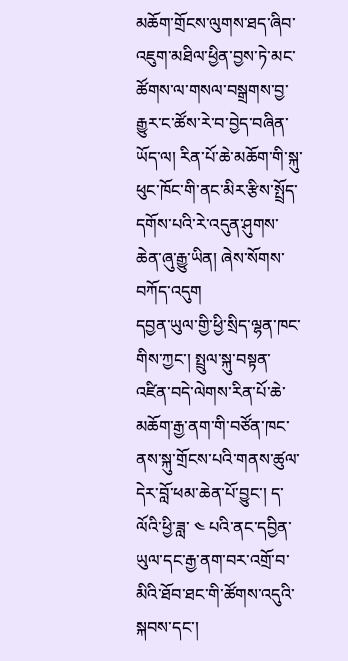མཆོག་གྲོངས་ལུགས་ཐད་ཞིབ་འཇུག་མཐིལ་ཕྱིན་བྱས་ཏེ་མང་ཚོགས་ལ་གསལ་བསྒྲགས་བྱ་རྒྱུར་ང་ཚོས་རེ་བ་བྱེད་བཞིན་ཡོད་ལ། རིན་པོ་ཆེ་མཆོག་གི་སྐུ་ཕུང་ཁོང་གི་ནང་མིར་རྩིས་སྤྲོད་དགོས་པའི་རེ་འདུན་ཤུགས་ཆེན་ཞུ་རྒྱུ་ཡིན། ཞེས་སོགས་བཀོད་འདུག
དབྱན་ཡུལ་གྱི་ཕྱི་སྲིད་ལྷན་ཁང་གིས་ཀྱང་། སྤྲུལ་སྐུ་བསྟན་འཛིན་བདེ་ལེགས་རིན་པོ་ཆེ་མཆོག་རྒྱ་ནག་གི་བཙོན་ཁང་ནས་སྐུ་གྲོངས་པའི་གནས་ཚུལ་དེར་བློ་ཕམ་ཆེན་པོ་བྱུང་། ད་ལོའི་ཕྱི་ཟླ་ ༤ པའི་ནང་དབྱིན་ཡུལ་དང་རྒྱ་ནག་བར་འགྲོ་བ་མིའི་ཐོབ་ཐང་གི་ཚོགས་འདུའི་སྐབས་དང་།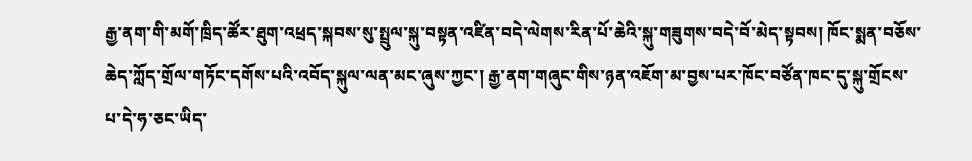རྒྱ་ནག་གི་མགོ་ཁྲིད་ཚོར་ཐུག་འཕྲད་སྐབས་སུ་སྤྲུལ་སྐུ་བསྟན་འཛིན་བདེ་ལེགས་རིན་པོ་ཆེའི་སྐུ་གཟུགས་བདེ་བོ་མེད་སྟབས། ཁོང་སྨན་བཅོས་ཆེད་ཀློད་གྲོལ་གཏོང་དགོས་པའི་འབོད་སྐུལ་ལན་མང་ཞུས་ཀྱང་། རྒྱ་ནག་གཞུང་གིས་ཉན་འཇོག་མ་བྱས་པར་ཁོང་བཙོན་ཁང་དུ་སྐུ་གྲོངས་པ་དེ་ཧ་ཅང་ཡིད་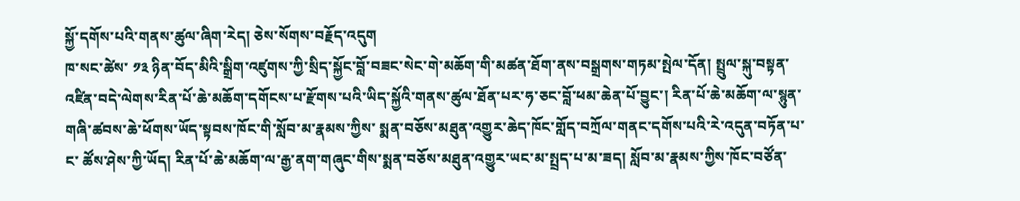སྐྱོ་དགོས་པའི་གནས་ཚུལ་ཞིག་རེད། ཅེས་སོགས་བརྗོད་འདུག
ཁ་སང་ཚེས་ ༡༣ ཉིན་བོད་མིའི་སྒྲིག་འཛུགས་ཀྱི་སྲིད་སྐྱོང་བློ་བཟང་སེང་གེ་མཆོག་གི་མཚན་ཐོག་ནས་བསྒྲགས་གཏམ་སྤེལ་དོན། སྤྲུལ་སྐུ་བསྟན་འཛིན་བདེ་ལེགས་རིན་པོ་ཆེ་མཆོག་དགོངས་པ་རྫོགས་པའི་ཡིད་སྐྱོའི་གནས་ཚུལ་ཐོན་པར་ཧ་ཅང་བློ་ཕམ་ཆེན་པོ་བྱུང་། རིན་པོ་ཆེ་མཆོག་ལ་སྙུན་གཞི་ཚབས་ཆེ་ཕོགས་ཡོད་སྟབས་ཁོང་གི་སློབ་མ་རྣམས་ཀྱིས་ སྨན་བཅོས་མཐུན་འགྱུར་ཆེད་ཁོང་གློད་བཀྲོལ་གནང་དགོས་པའི་རེ་འདུན་བཏོན་པ་ང་ ཚོས་ཤེས་ཀྱི་ཡོད། རིན་པོ་ཆེ་མཆོག་ལ་རྒྱ་ནག་གཞུང་གིས་སྨན་བཅོས་མཐུན་འགྱུར་ཡང་མ་སྤྲད་པ་མ་ཟད། སློབ་མ་རྣམས་ཀྱིས་ཁོང་བཙོན་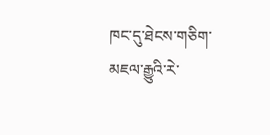ཁང་དུ་ཐེངས་གཅིག་མཇལ་རྒྱུའི་རེ་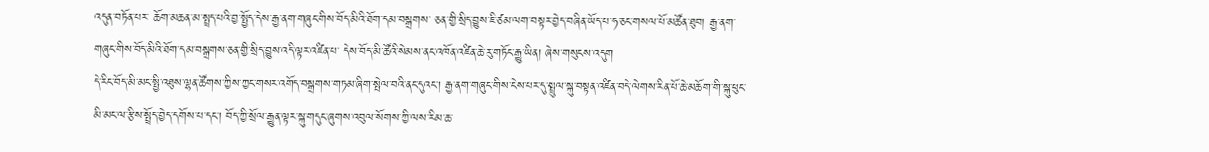འདུན་བཏོན་པར་ ཆོག་མཆན་མ་སྤྲད་པའི་བྱ་སྤྱོད་དེས་རྒྱ་ནག་གཞུང་གིས་བོད་མིའི་ཐོག་དམ་བསྒྲགས་ ཅན་གྱི་སྲིད་བྱུས་ཇི་ཙམ་ལག་བསྟར་བྱེད་བཞིན་ཡོད་པ་ཧ་ཅང་གསལ་པོ་མཚོན་ཐུབ། རྒྱ་ནག་གཞུང་གིས་བོད་མིའི་ཐོག་དམ་བསྒྲགས་ཅན་གྱི་སྲིད་བྱུས་འདི་ལྟར་འཛིན་པ་ དེས་བོད་མི་ཚོའི་སེམས་ནང་འཁོན་འཛིན་ཆེ་རུ་གཏོང་རྒྱུ་ཡིན། ཞེས་གསུངས་འདུག
དེ་རིང་བོད་མི་མང་སྤྱི་འཐུས་ལྷན་ཚོགས་ཀྱིས་ཀྱང་གསར་འགོད་བསྒྲགས་གཏམ་ཞིག་སྤེལ་བའི་ནང་དུའང་། རྒྱ་ནག་གཞུང་གིས་ངེས་པར་དུ་སྤྲུལ་སྐུ་བསྟན་འཛིན་བདེ་ལེགས་རིན་པོ་ཆེ་མཆོག་གི་སྐུ་ཕུང་མི་མང་ལ་རྩིས་སྤྲོད་བྱེད་དགོས་པ་དང་། བོད་ཀྱི་སྲོལ་རྒྱུན་ལྟར་སྐུ་གདུང་ཞུགས་འབུལ་སོགས་ཀྱི་ལས་རིམ་ཆ་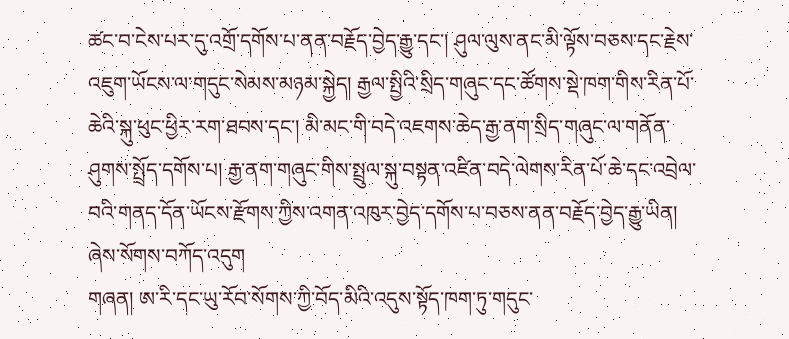ཚང་བ་ངེས་པར་དུ་འགྲོ་དགོས་པ་ནན་བརྗོད་བྱེད་རྒྱུ་དང་། ཤུལ་ལུས་ནང་མི་ལྟོས་བཅས་དང་རྗེས་འཇུག་ཡོངས་ལ་གདུང་སེམས་མཉམ་སྐྱེད། རྒྱལ་སྤྱིའི་སྲིད་གཞུང་དང་ཚོགས་སྡེ་ཁག་གིས་རིན་པོ་ཆེའི་སྐུ་ཕུང་ཕྱིར་རག་ཐབས་དང་། མི་མང་གི་བདེ་འཇགས་ཆེད་རྒྱ་ནག་སྲིད་གཞུང་ལ་གནོན་ཤུགས་སྤྲོད་དགོས་པ། རྒྱ་ནག་གཞུང་གིས་སྤྲུལ་སྐུ་བསྟན་འཛིན་བདེ་ལེགས་རིན་པོ་ཆེ་དང་འབྲེལ་བའི་གནད་དོན་ཡོངས་རྫོགས་ཀྱིས་འགན་འཁུར་བྱེད་དགོས་པ་བཅས་ནན་བརྗོད་བྱེད་རྒྱུ་ཡིན། ཞེས་སོགས་བཀོད་འདུག
གཞན། ཨ་རི་དང་ཡུ་རོབ་སོགས་ཀྱི་བོད་མིའི་འདུས་སྟོད་ཁག་ཏུ་གདུང་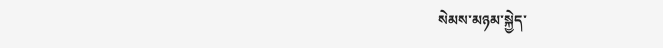སེམས་མཉམ་སྐྱེད་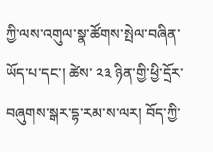ཀྱི་ལས་འགུལ་སྣ་ཚོགས་སྤེལ་བཞིན་ཡོད་པ་དང་། ཚེས་ ༢༣ ཉིན་གྱི་ཕྱི་དྲོར་བཞུགས་སྒར་དྷ་རམ་ས་ལར། བོད་ཀྱི་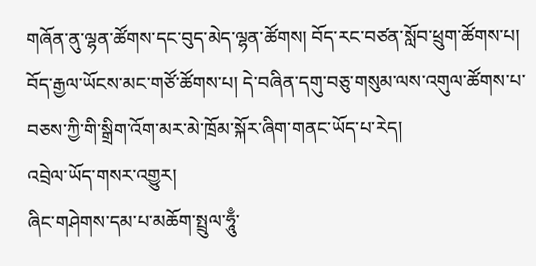གཞོན་ནུ་ལྷན་ཚོགས་དང་བུད་མེད་ལྷན་ཚོགས། བོད་རང་བཙན་སློབ་ཕྲུག་ཚོགས་པ། བོད་རྒྱལ་ཡོངས་མང་གཙོ་ཚོགས་པ། དེ་བཞིན་དགུ་བཅུ་གསུམ་ལས་འགུལ་ཚོགས་པ་བཅས་ཀྱི་གི་སྒྲིག་འོག་མར་མེ་ཁྲོམ་སྐོར་ཞིག་གནང་ཡོད་པ་རེད།
འབྲེལ་ཡོད་གསར་འགྱུར།
ཞིང་གཤེགས་དམ་པ་མཆོག་སྤྲུལ་ཧཱུྃ་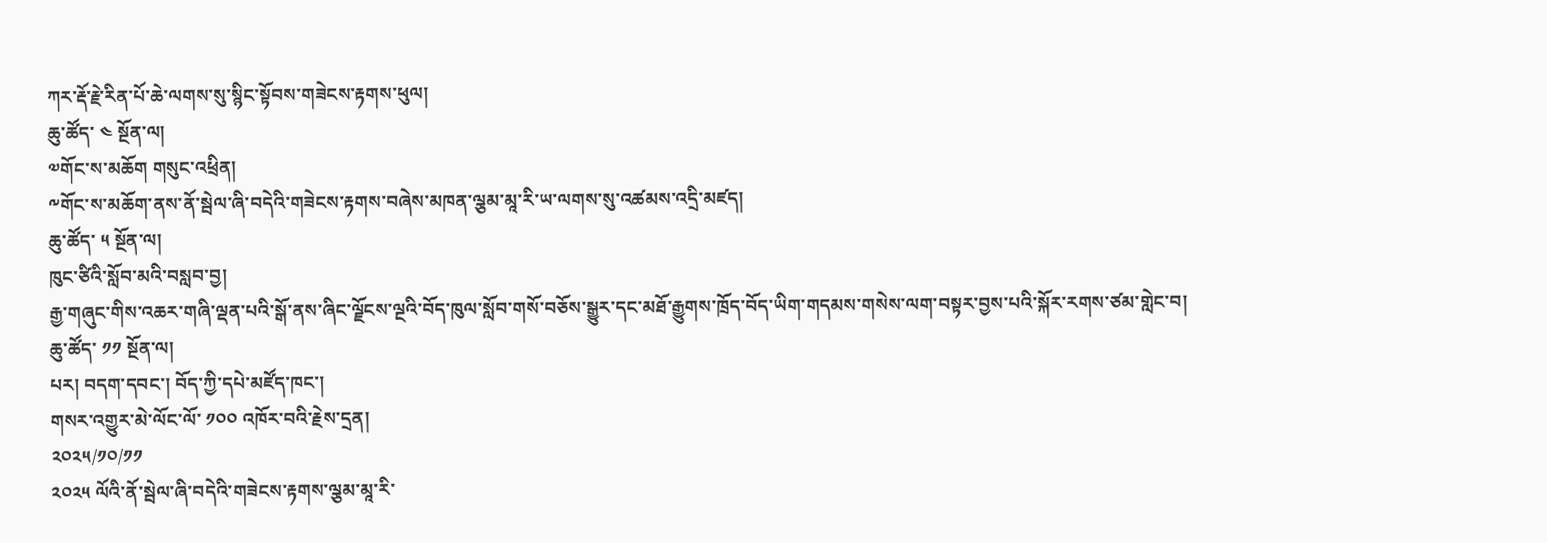ཀར་རྡོ་རྗེ་རིན་པོ་ཆེ་ལགས་སུ་སྙིང་སྟོབས་གཟེངས་རྟགས་ཕུལ།
ཆུ་ཚོད་ ༤ སྔོན་ལ།
༧གོང་ས་མཆོག གསུང་འཕྲིན།
༸གོང་ས་མཆོག་ནས་ནོ་སྦེལ་ཞི་བདེའི་གཟེངས་རྟགས་བཞེས་མཁན་ལྕམ་མཱ་རི་ཡ་ལགས་སུ་འཚམས་འདྲི་མཛད།
ཆུ་ཚོད་ ༥ སྔོན་ལ།
ཁུང་ཙིའི་སློབ་མའི་བསླབ་བྱ།
རྒྱ་གཞུང་གིས་འཆར་གཞི་ལྡན་པའི་སྒོ་ནས་ཞིང་ལྗོངས་ལྔའི་བོད་ཁུལ་སློབ་གསོ་བཅོས་སྒྱུར་དང་མཐོ་རྒྱུགས་ཁྲོད་བོད་ཡིག་གདམས་གསེས་ལག་བསྟར་བྱས་པའི་སྐོར་རགས་ཙམ་གླེང་བ།
ཆུ་ཚོད་ ༡༡ སྔོན་ལ།
པར། བདག་དབང་། བོད་ཀྱི་དཔེ་མཛོད་ཁང་།
གསར་འགྱུར་མེ་ལོང་ལོ་ ༡༠༠ འཁོར་བའི་རྗེས་དྲན།
༢༠༢༥/༡༠/༡༡
༢༠༢༥ ལོའི་ནོ་སྦེལ་ཞི་བདེའི་གཟེངས་རྟགས་ལྕམ་མཱ་རི་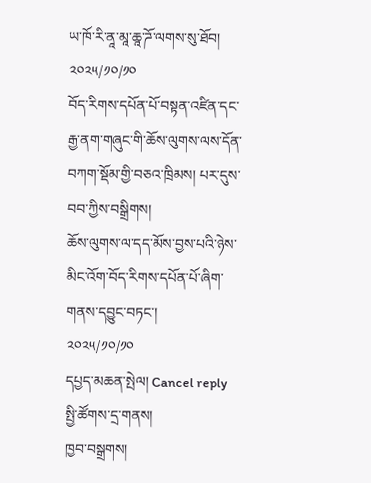ཡ་ཁོ་རི་ནཱ་མཱ་ཆཱ་ཌོ་ལགས་སུ་ཐོབ།
༢༠༢༥/༡༠/༡༠
བོད་རིགས་དཔོན་པོ་བསྟན་འཛིན་དང་རྒྱ་ནག་གཞུང་གི་ཆོས་ལུགས་ལས་དོན་བཀག་སྡོམ་གྱི་བཅའ་ཁྲིམས། པར་དུས་བབ་ཀྱིས་བསྒྲིགས།
ཆོས་ལུགས་ལ་དད་མོས་བྱས་པའི་ཉེས་མིང་འོག་བོད་རིགས་དཔོན་པོ་ཞིག་གནས་དབྱུང་བཏང་།
༢༠༢༥/༡༠/༡༠
དཔྱད་མཆན་སྤེལ། Cancel reply
སྤྱི་ཚོགས་དྲ་གནས།
ཁྱབ་བསྒྲགས།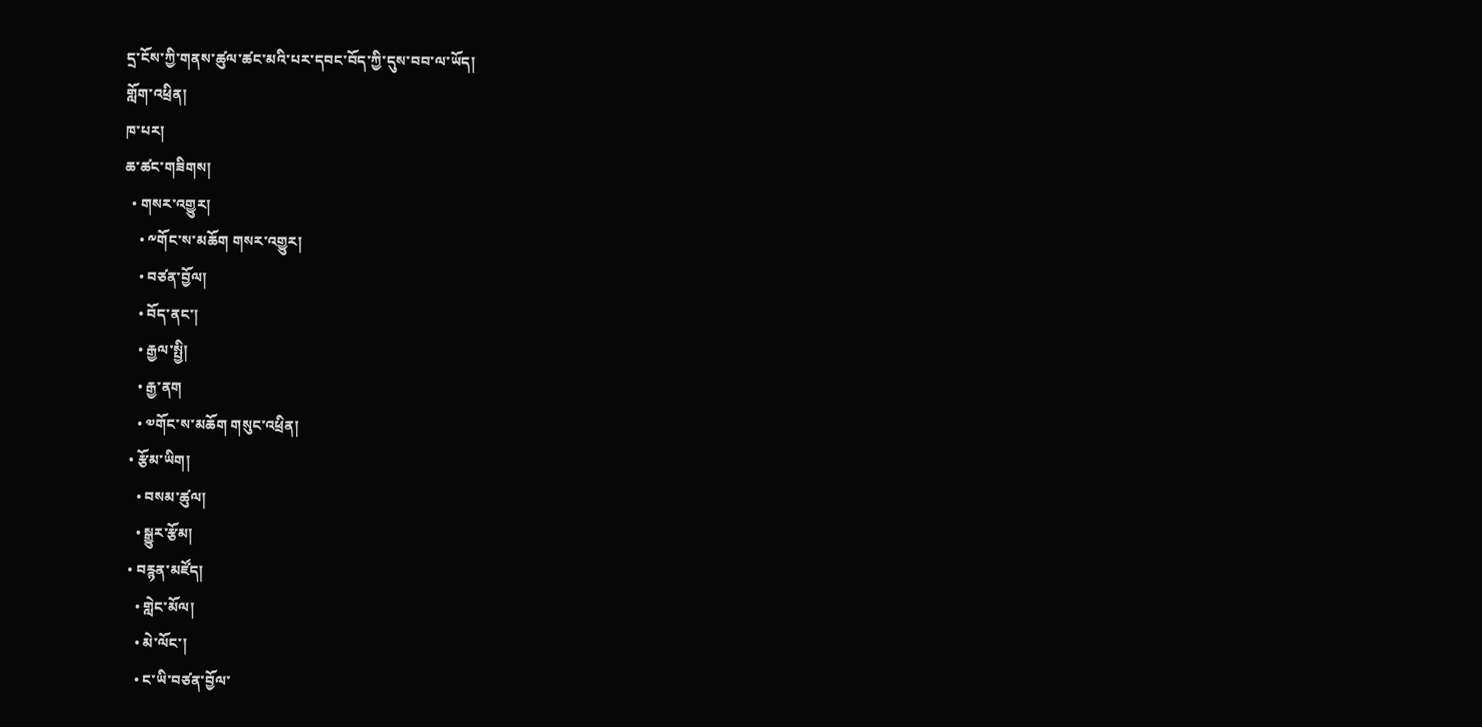དྲ་ངོས་ཀྱི་གནས་ཚུལ་ཚང་མའི་པར་དབང་བོད་ཀྱི་དུས་བབ་ལ་ཡོད།
གློག་འཕྲིན།
ཁ་པར།
ཆ་ཚང་གཟིགས།
  • གསར་འགྱུར།
    • ༸གོང་ས་མཆོག གསར་འགྱུར།
    • བཙན་བྱོལ།
    • བོད་ནང་།
    • རྒྱལ་སྤྱི།
    • རྒྱ་ནག
    • ༧གོང་ས་མཆོག གསུང་འཕྲིན།
  • རྩོམ་ཡིག།
    • བསམ་ཚུལ།
    • སྒྱུར་རྩོམ།
  • བརྙན་མཛོད།
    • གླེང་མོལ།
    • མེ་ལོང་།
    • ང་ཡི་བཙན་བྱོལ་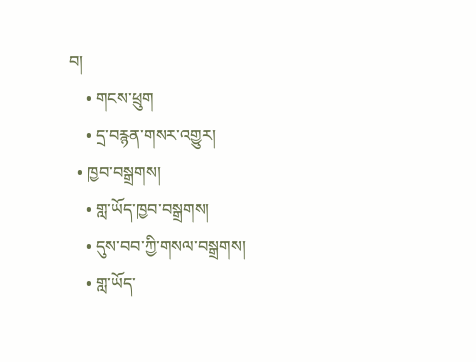བ།
    • གངས་ཕྲུག
    • དྲ་བརྙན་གསར་འགྱུར།
  • ཁྱབ་བསྒྲགས།
    • གླ་ཡོད་ཁྱབ་བསྒྲགས།
    • དུས་བབ་ཀྱི་གསལ་བསྒྲགས།
    • གླ་ཡོད་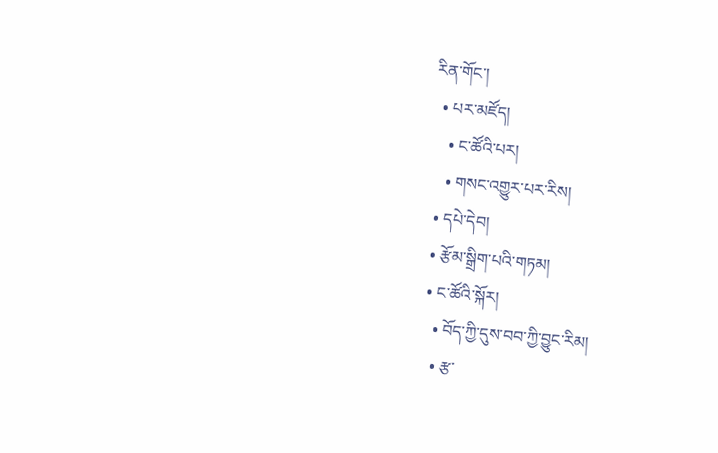རིན་གོང་།
  • པར་མཛོད།
    • ང་ཚོའི་པར།
    • གསང་འགྱུར་པར་རིས།
  • དཔེ་དེབ།
  • རྩོམ་སྒྲིག་པའི་གཏམ།
  • ང་ཚོའི་སྐོར།
    • བོད་ཀྱི་དུས་བབ་ཀྱི་བྱུང་རིམ།
    • རྩ་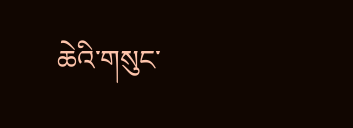ཆེའི་གསུང་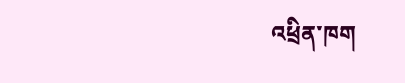འཕྲིན་ཁག